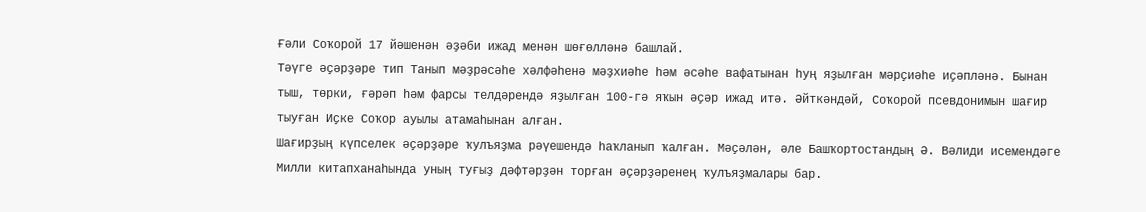Ғәли Соҡорой 17 йәшенән әҙәби ижад менән шөғөлләнә башлай.
Тәүге әҫәрҙәре тип Танып мәҙрәсәһе хәлфәһенә мәҙхиәһе һәм әсәһе вафатынан һуң яҙылған мәрҫиәһе иҫәпләнә. Бынан тыш, төрки, ғәрәп һәм фарсы телдәрендә яҙылған 100-гә яҡын әҫәр ижад итә. Әйткәндәй, Соҡорой псевдонимын шағир тыуған Иҫке Соҡор ауылы атамаһынан алған.
Шағирҙың күпселек әҫәрҙәре ҡулъяҙма рәүешендә һаҡланып ҡалған. Мәҫәлән, әле Башҡортостандың Ә. Вәлиди исемендәге Милли китапханаһында уның туғыҙ дәфтәрҙән торған әҫәрҙәренең ҡулъяҙмалары бар.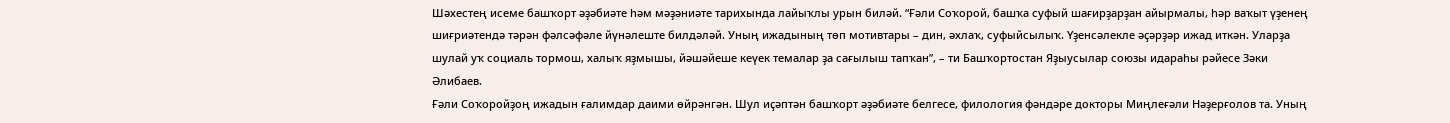Шәхестең исеме башҡорт әҙәбиәте һәм мәҙәниәте тарихында лайыҡлы урын биләй. “Ғәли Соҡорой, башҡа суфый шағирҙарҙан айырмалы, һәр ваҡыт үҙенең шиғриәтендә тәрән фәлсәфәле йүнәлеште билдәләй. Уның ижадының төп мотивтары – дин, әхлаҡ, суфыйсылыҡ. Үҙенсәлекле әҫәрҙәр ижад иткән. Уларҙа шулай уҡ социаль тормош, халыҡ яҙмышы, йәшәйеше кеүек темалар ҙа сағылыш тапҡан”, – ти Башҡортостан Яҙыусылар союзы идараһы рәйесе Зәки Әлибаев.
Ғәли Соҡоройҙоң ижадын ғалимдар даими өйрәнгән. Шул иҫәптән башҡорт әҙәбиәте белгесе, филология фәндәре докторы Миңлеғәли Нәҙерғолов та. Уның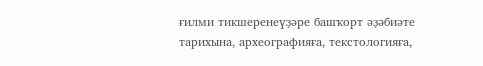ғилми тикшеренеүҙәре башҡорт әҙәбиәте тарихына, археографияға, текстологияға,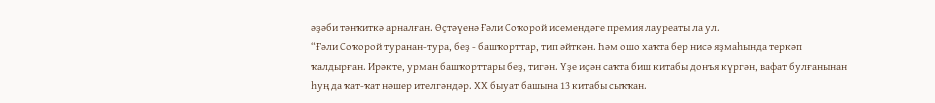әҙәби тәнҡиткә арналған. Өҫтәүенә Ғәли Соҡорой исемендәге премия лауреаты ла ул.
“Ғәли Соҡорой туранан-тура, беҙ - башҡорттар, тип әйткән. Һәм ошо хаҡта бер нисә яҙмаһында теркәп ҡалдырған. Ирәкте, урман башҡорттары беҙ, тигән. Үҙе иҫән саҡта биш китабы донъя күргән, вафат булғанынан һуң да ҡат-ҡат нәшер ителгәндәр. ХХ быуат башына 13 китабы сыҡҡан.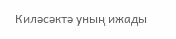Киләсәктә уның ижады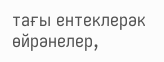тағы ентеклерәк өйрәнелер,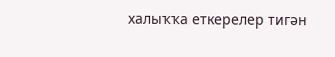халыҡҡа еткерелер тигән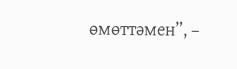өмөттәмен”, –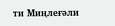ти Миңлеғәли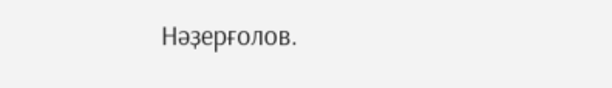Нәҙерғолов.